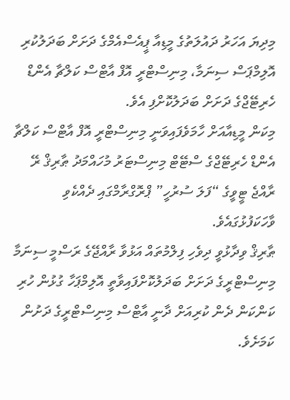މިދިޔަ އަހަރު ދައުލަތުގެ މީޑިއާ ޕީއެސްއެމްގެ ދަށަށް ބަދަލުކުރި އޮލިމްޕަސް ސިނަމާ، މިނިސްޓްރީ އޮފް އާޓްސް ކަލްޗާ އެންޑް ހެރިޓޭޖްގެ ދަށަށް ބަދަލުކޮށްފި އެވެ.
މިކަން މީޑިއާއަށް ހާމަވެފައިވަނީ މިނިސްޓްރީ އޮފް އާޓްސް ކަލްޗާ އެންޑް ހެރިޓޭޖްގެ ސްޓޭޓް މިނިސްޓަރު މުހައްމަދު ޠާރިޤް ރޭ ރާއްޖެ ޓީވީގެ “ފަލަ ސުރުހީ” ޕްރޮގްރާމްގައި ދެއްކެވި ވާހަކަފުޅުގައެވެ.
ޠާރިޤް ވިދާޅުވީ ދިވެހި ފިލްމުތައް އަޅުވާ ރާއްޖޭގެ ރަސްމީ ސިނަމާ މިނިސްޓްރީގެ ދަށަށް ބަދަލުކޮށްފައިވާތީ އޮލިމްޕަހާ ގުޅުން ހުރި ކަންކަން ދެން ކުރިއަށް ދާނީ އާޓްސް މިނިސްޓްރީގެ ދަށުން ކަމަށެވެ.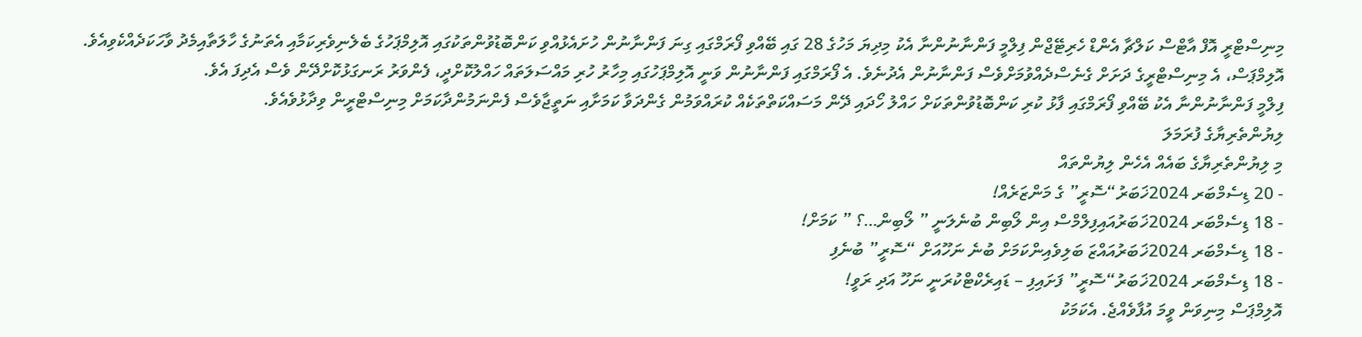މިނިސްޓްރީ އޮފް އާޓްސް ކަލްޗާ އެންޑް ހެރިޓޭޖްން ފިލްމީ ފަންނާނުންނާ އެކު މިދިޔަ މަހުގެ 28 ގައި ބޭއްވި ފޯރަމްގައި ގިނަ ފަންނާނުން ހުށައެޅުއްވި ކަންބޮޑުވުންތަކުގައި އޮލިމްޕަހުގެ ބެލެނިވެރިކަމާއި އެތަނުގެ ހާލަތާއިމެދު ވާހަކަދެއްކެވިއެވެ. އޮލިމްޕަސް، އެ މިނިސްޓްރީގެ ދަށަށް ގެނެސްދެއްވުމަށްވެސް ފަންނާނުން އެދުނެވެ. އެ ފޯރަމްގައި ފަންނާނުން ވަނީ އޮލިމްޕަހުގައި މިހާރު ހުރި މައްސަލަތައް ހައްލުކޮށްދީ، ފެންވަރު ރަނގަޅުކޮށްދޭން ވެސް އެދިފަ އެވެ.
ފިލްމީ ފަންނާނުންނާ އެކު ބޭއްވި ފޯރަމްގައި ފާޅު ކުރި ކަންބޮޑުވުންތަކަށް ހައްލު ހޯދައި ދޭން މަސައްކަތްތަކެއް ކުރައްވަމުން ގެންދަވާ ކަމަށާއި ނަތީޖާވެސް ފެންނަމުންދާކަމަށް މިނިސްޓްރީން ވިދާޅުވެއެވެ.
ލިޔުންތެރިޔާގެ ފުރަމަލަ
މި ލިޔުންތެރިޔާގެ ބައެއް އެހެން ލިޔުންތައް
- 20 ޑިސެމްބަރ 2024ޚަބަރު“ސޮރީ” ގެ މަންޒަރެއް!
- 18 ޑިސެމްބަރ 2024ޚަބަރުއައިފިލްމްސް އިން ލޯބިން ބުނެލަނީ ” ލޯބިން…؟ ” ކަމަށް!
- 18 ޑިސެމްބަރ 2024ޚަބަރުއައްޒަ ބަލިވެއިންކަމަށް ބުނެ ނަހޫއަށް “ސޮރީ” ބުނެފި
- 18 ޑިސެމްބަރ 2024ޚަބަރު“ސޮރީ” ފަށައިފި – ޑައިރެކްޓްކުރަނީ ނަހޫ އަދި ރަވީ!
އޮލިމްޕަސް މިނިވަން ވީމަ އުފާވެއްޖެ. އެކަމަކު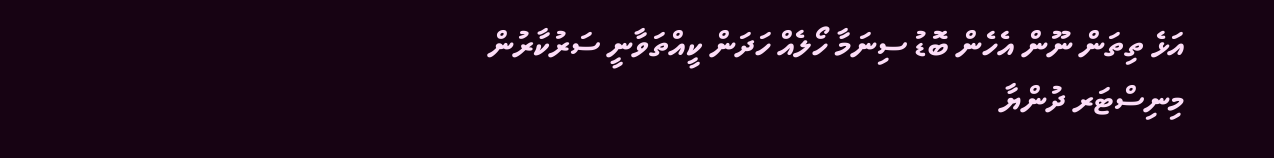އަޅެ ތިތަން ނޫން އެހެން ބޮޑު ސިނަމާ ހޯލެއް ހަދަން ކީއްތަވާނީ ސަރުކާރުން
މިނިސްޓަރ ދުންޔާ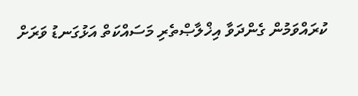ކުރައްވަމުން ގެންދަވާ އިޚްލާޞްތެރި މަސައްކަތް އަޅުގަނޑު ވަރަށް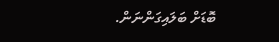ބޮޑަށް ބަލައިގަންނަން.